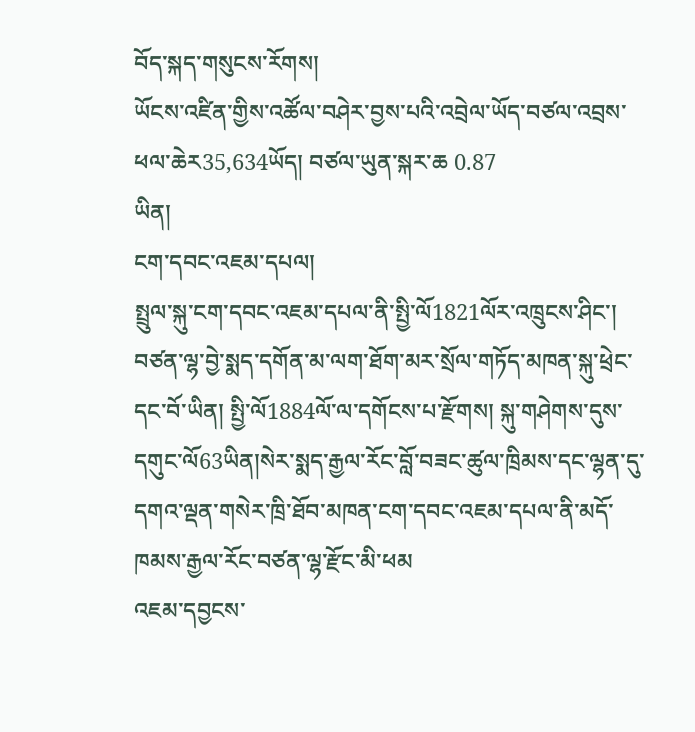བོད་སྐད་གསུངས་རོགས།
ཡོངས་འཛིན་གྱིས་འཚོལ་བཤེར་བྱས་པའི་འབྲེལ་ཡོད་བཙལ་འབྲས་ཕལ་ཆེར35,634ཡོད། བཙལ་ཡུན་སྐར་ཆ 0.87
ཡིན།
ངག་དབང་འཇམ་དཔལ།
སྤྲུལ་སྐུ་ངག་དབང་འཇམ་དཔལ་ནི་སྤྱི་ལོ1821ལོར་འཁྲུངས་ཤིང་། བཙན་ལྷ་བྱེ་སྨད་དགོན་མ་ལག་ཐོག་མར་སྲོལ་གཏོད་མཁན་སྐུ་ཕྲེང་དང་བོ་ཡིན། སྤྱི་ལོ1884ལོ་ལ་དགོངས་པ་རྫོགས། སྐུ་གཤེགས་དུས་དགུང་ལོ63ཡིན།སེར་སྨད་རྒྱལ་རོང་བློ་བཟང་ཚུལ་ཁྲིམས་དང་ལྷན་དུ་དགའ་ལྡན་གསེར་ཁྲི་ཐོབ་མཁན་ངག་དབང་འཇམ་དཔལ་ནི་མདོ་ཁམས་རྒྱལ་རོང་བཙན་ལྷ་རྫོང་མི་ཕམ
འཇམ་དབྱངས་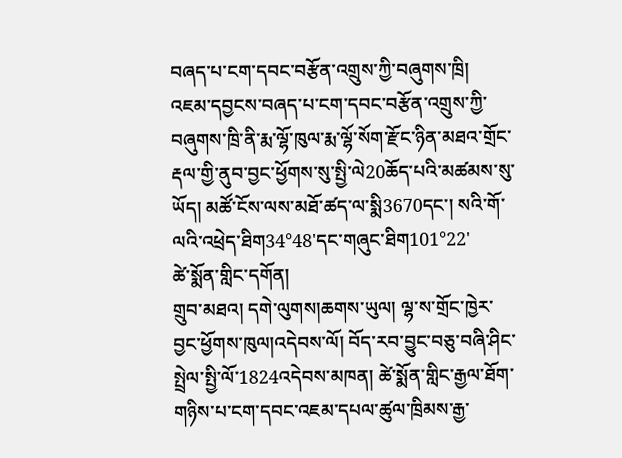བཞད་པ་ངག་དབང་བརྩོན་འགྲུས་ཀྱི་བཞུགས་ཁྲི།
འཇམ་དབྱངས་བཞད་པ་ངག་དབང་བརྩོན་འགྲུས་ཀྱི་བཞུགས་ཁྲི་ནི་རྨ་ལྷོ་ཁུལ་རྨ་ལྷོ་སོག་རྫོང་ཉིན་མཐའ་གྲོང་རྡལ་གྱི་ནུབ་བྱང་ཕྱོགས་སུ་སྤྱི་ལེ20ཆོད་པའི་མཚམས་སུ་ཡོད། མཚོ་ངོས་ལས་མཐོ་ཚད་ལ་སྨི3670དང་། སའི་གོ་ལའི་འཕྲེད་ཐིག34°48'དང་གཞུང་ཐིག101°22'
ཚེ་སྨོན་གླིང་དགོན།
གྲུབ་མཐའ། དགེ་ལུགས།ཆགས་ཡུལ། ལྷ་ས་གྲོང་ཁྱེར་བྱང་ཕྱོགས་ཁུལ།འདེབས་ལོ། བོད་རབ་བྱུང་བཅུ་བཞི་ཤིང་སྤྲེལ་སྤྱི་ལོ་1824འདེབས་མཁན། ཚེ་སྨོན་གླིང་རྒྱལ་ཐོག་གཉིས་པ་ངག་དབང་འཇམ་དཔལ་ཚུལ་ཁྲིམས་རྒྱ་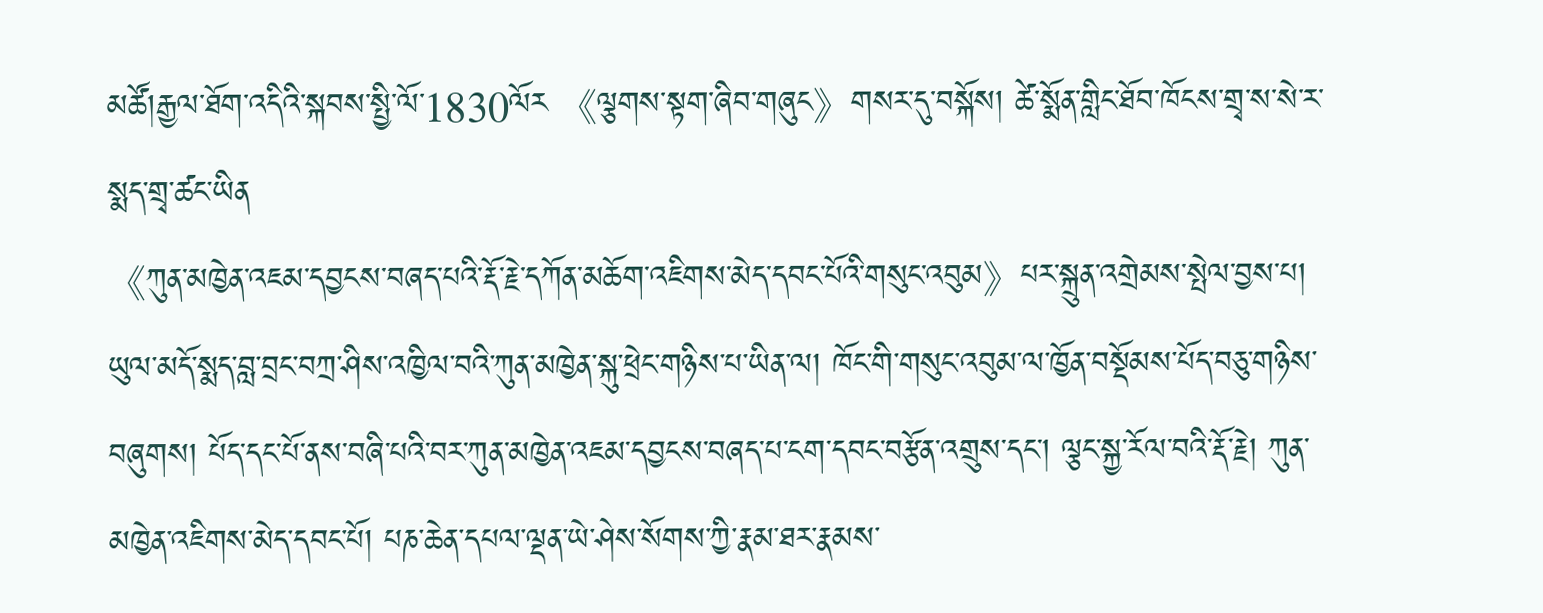མཚོ།རྒྱལ་ཐོག་འདིའི་སྐབས་སྤྱི་ལོ་1830ལོར 《ལྕགས་སྟག་ཞིབ་གཞུང》གསར་དུ་བསྐོས། ཚེ་སྨོན་གླིང་ཐོབ་ཁོངས་གྲྭ་ས་སེ་ར་སྨད་གྲྭ་ཚང་ཡིན
《ཀུན་མཁྱེན་འཇམ་དབྱངས་བཞད་པའི་རྡོ་རྗེ་དཀོན་མཆོག་འཇིགས་མེད་དབང་པོའི་གསུང་འབུམ》པར་སྐྲུན་འགྲེམས་སྤེལ་བྱས་པ།
ཡུལ་མདོ་སྨད་བླ་བྲང་བཀྲ་ཤིས་འཁྱིལ་བའི་ཀུན་མཁྱེན་སྐུ་ཕྲེང་གཉིས་པ་ཡིན་ལ། ཁོང་གི་གསུང་འབུམ་ལ་ཁྱོན་བསྡོམས་པོད་བཅུ་གཉིས་བཞུགས། པོད་དང་པོ་ནས་བཞི་པའི་བར་ཀུན་མཁྱེན་འཇམ་དབྱངས་བཞད་པ་ངག་དབང་བརྩོན་འགྲུས་དང་། ལྕང་སྐྱ་རོལ་བའི་རྡོ་རྗེ། ཀུན་མཁྱེན་འཇིགས་མེད་དབང་པོ། པཎ་ཆེན་དཔལ་ལྡན་ཡེ་ཤེས་སོགས་ཀྱི་རྣམ་ཐར་རྣམས་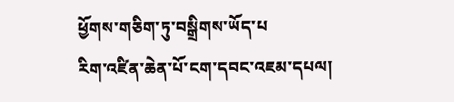ཕྱོགས་གཅིག་ཏུ་བསྒྲིགས་ཡོད་པ
རིག་འཛིན་ཆེན་པོ་ངག་དབང་འཇམ་དཔལ།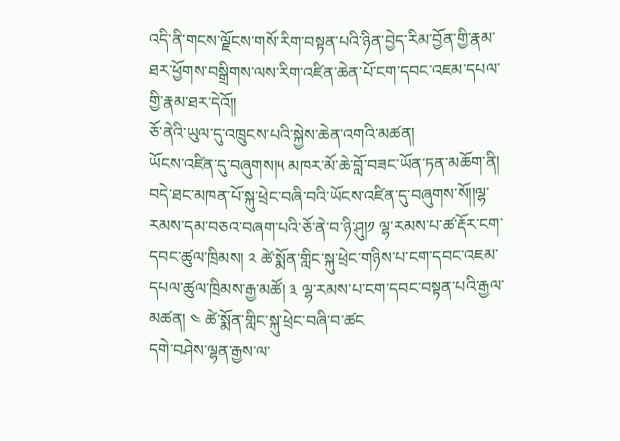འདི་ནི་གངས་ལྗོངས་གསོ་རིག་བསྟན་པའི་ཉིན་བྱེད་རིམ་བྱོན་གྱི་རྣམ་ཐར་ཕྱོགས་བསྒྲིགས་ལས་རིག་འཛིན་ཆེན་པོ་ངག་དབང་འཇམ་དཔལ་གྱི་རྣམ་ཐར་དེའོ༎
ཅོ་ནེའི་ཡུལ་དུ་འཁྲུངས་པའི་སྐྱེས་ཆེན་འགའི་མཚན།
ཡོངས་འཛིན་དུ་བཞུགས།༥ མཁར་མོ་ཆེ་བློ་བཟང་ཡོན་ཏན་མཆོག་ནི། བདེ་ཐང་མཁན་པོ་སྐུ་ཕྲེང་བཞི་བའི་ཡོངས་འཛིན་དུ་བཞུགས་སོ།།ལྷ་རམས་དམ་བཅའ་བཞག་པའི་ཅོ་ནེ་བ་ཉི་ཤུ།༡ ལྷ་རམས་པ་ཚ་རྡོར་ངག་དབང་ཚུལ་ཁྲིམས། ༢ ཚེ་སྨོན་གླིང་སྐུ་ཕྲེང་གཉིས་པ་ངག་དབང་འཇམ་དཔལ་ཚུལ་ཁྲིམས་རྒྱ་མཚོ། ༣ ལྷ་རམས་པ་ངག་དབང་བསྟན་པའི་རྒྱལ་མཚན། ༤ ཚེ་སྨོན་གླིང་སྐུ་ཕྲེང་བཞི་བ་ཚང
དགེ་བཤེས་ལྷན་རྒྱས་ལ་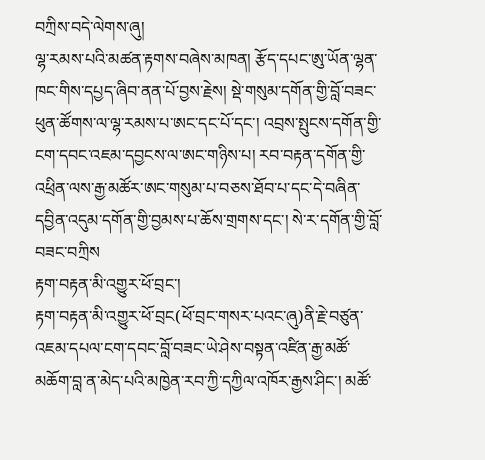བཀྲིས་བདེ་ལེགས་ཞུ།
ལྷ་རམས་པའི་མཚན་རྟགས་བཞེས་མཁན། རྩོད་དཔང་ཨུ་ཡོན་ལྷན་ཁང་གིས་དཔྱད་ཞིབ་ནན་པོ་བྱས་རྗེས། སྡེ་གསུམ་དགོན་གྱི་བློ་བཟང་ཕུན་ཚོགས་ལ་ལྷ་རམས་པ་ཨང་དང་པོ་དང་། འབྲས་སྤུངས་དགོན་གྱི་ངག་དབང་འཇམ་དབྱངས་ལ་ཨང་གཉིས་པ། རབ་བརྟན་དགོན་གྱི་འཕྲིན་ལས་རྒྱ་མཚོར་ཨང་གསུམ་པ་བཅས་ཐོབ་པ་དང་དེ་བཞིན་དབྱིན་འདུམ་དགོན་གྱི་བྱམས་པ་ཆོས་གྲགས་དང་། སེ་ར་དགོན་གྱི་བློ་བཟང་བཀྲིས
རྟག་བརྟན་མི་འགྱུར་ཕོ་བྲང་།
རྟག་བརྟན་མི་འགྱུར་ཕོ་བྲང(ཕོ་བྲང་གསར་པའང་ཞུ)ནི་རྗེ་བཙུན་འཇམ་དཔལ་ངག་དབང་བློ་བཟང་ཡེ་ཤེས་བསྟན་འཛིན་རྒྱ་མཚོ་མཆོག་བླ་ན་མེད་པའི་མཁྱེན་རབ་ཀྱི་དཀྱིལ་འཁོར་རྒྱས་ཤིང་། མཚོ་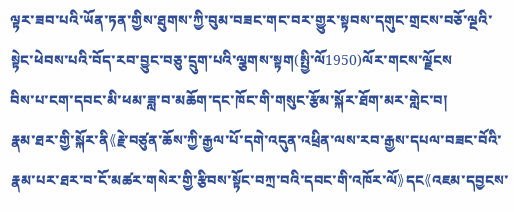ལྟར་ཟབ་པའི་ཡོན་ཏན་གྱིས་ཐུགས་ཀྱི་བུམ་བཟང་གང་བར་གྱུར་སྟབས་དགུང་གྲངས་བཅོ་ལྔའི་སྟེང་ཕེབས་པའི་བོད་རབ་བྱུང་བཅུ་དྲུག་པའི་ལྕགས་སྟག(སྤྱི་ལོ1950)ལོར་གངས་ལྗོངས
བིས་པ་ངག་དབང་མི་ཕམ་ཟླ་བ་མཆོག་དང་ཁོང་གི་གསུང་རྩོམ་སྐོར་ཐོག་མར་གླེང་བ།
རྣམ་ཐར་གྱི་སྐོར་ནི《རྗེ་བཙུན་ཆོས་ཀྱི་རྒྱལ་པོ་དགེ་འདུན་འཕྲིན་ལས་རབ་རྒྱས་དཔལ་བཟང་བོའི་རྣམ་པར་ཐར་བ་ངོ་མཚར་གསེར་གྱི་རྩིབས་སྟོང་བཀྲ་བའི་དབང་གི་འཁོར་ལོ》དང《འཇམ་དབྱངས་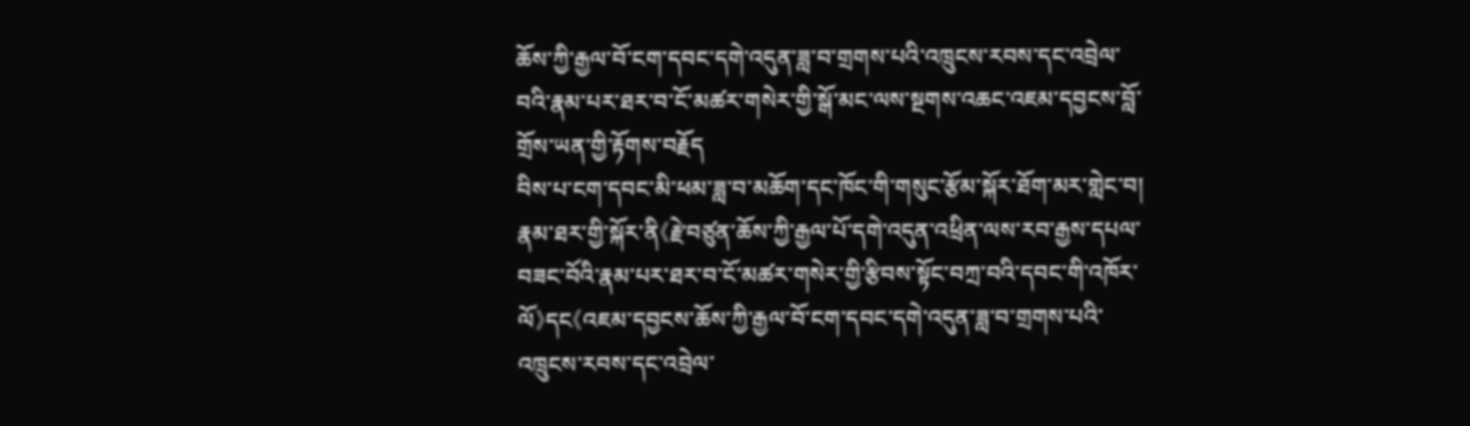ཆོས་ཀྱི་རྒྱལ་བོ་ངག་དབང་དགེ་འདུན་ཟླ་བ་གྲགས་པའི་འཁྲུངས་རབས་དང་འབྲེལ་བའི་རྣམ་པར་ཐར་བ་ངོ་མཚར་གསེར་གྱི་སྒོ་མང་ལས་སྔགས་འཆང་འཇམ་དབྱངས་བློ་གྲོས་ཡན་གྱི་རྟོགས་བརྗོད
བིས་པ་ངག་དབང་མི་ཕམ་ཟླ་བ་མཆོག་དང་ཁོང་གི་གསུང་རྩོམ་སྐོར་ཐོག་མར་གླེང་བ།
རྣམ་ཐར་གྱི་སྐོར་ནི《རྗེ་བཙུན་ཆོས་ཀྱི་རྒྱལ་པོ་དགེ་འདུན་འཕྲིན་ལས་རབ་རྒྱས་དཔལ་བཟང་བོའི་རྣམ་པར་ཐར་བ་ངོ་མཚར་གསེར་གྱི་རྩིབས་སྟོང་བཀྲ་བའི་དབང་གི་འཁོར་ལོ》དང《འཇམ་དབྱངས་ཆོས་ཀྱི་རྒྱལ་བོ་ངག་དབང་དགེ་འདུན་ཟླ་བ་གྲགས་པའི་འཁྲུངས་རབས་དང་འབྲེལ་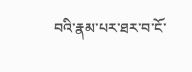བའི་རྣམ་པར་ཐར་བ་ངོ་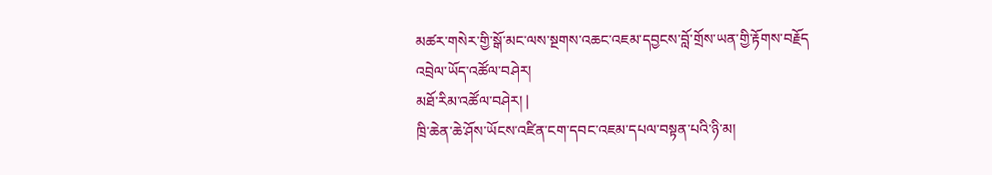མཚར་གསེར་གྱི་སྒོ་མང་ལས་སྔགས་འཆང་འཇམ་དབྱངས་བློ་གྲོས་ཡན་གྱི་རྟོགས་བརྗོད
འབྲེལ་ཡོད་འཚོལ་བཤེར།
མཐོ་རིམ་འཚོལ་བཤེར། |
ཁྲི་ཆེན་ཆེ་ཤོས་ཡོངས་འཛིན་ངག་དབང་འཇམ་དཔལ་བསྟན་པའི་ཉི་མ།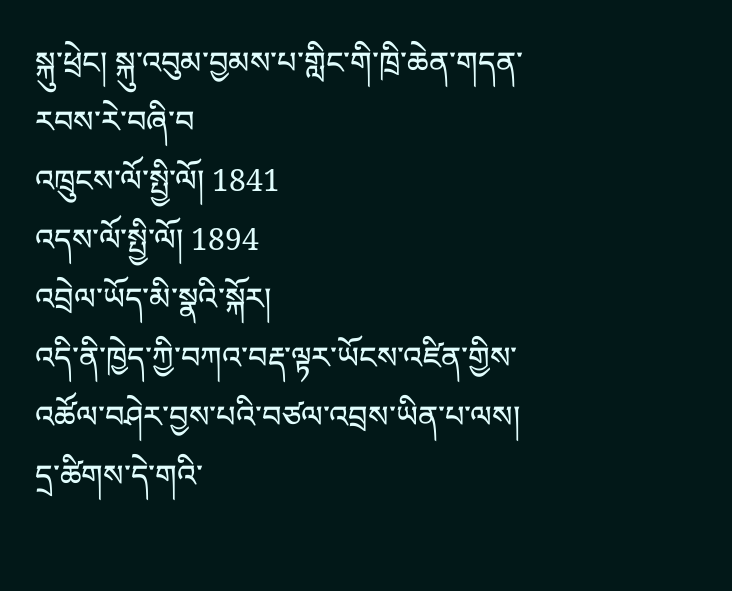སྐུ་ཕྲེང། སྐུ་འབུམ་བྱམས་པ་གླིང་གི་ཁྲི་ཆེན་གདན་རབས་རེ་བཞི་བ
འཁྲུངས་ལོ་སྤྱི་ལོ། 1841
འདས་ལོ་སྤྱི་ལོ། 1894
འབྲེལ་ཡོད་མི་སྣའི་སྐོར།
འདི་ནི་ཁྱེད་ཀྱི་བཀའ་བརྡ་ལྟར་ཡོངས་འཛིན་གྱིས་འཚོལ་བཤེར་བྱས་པའི་བཙལ་འབྲས་ཡིན་པ་ལས། དྲ་ཚིགས་དེ་གའི་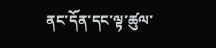ནང་དོན་དང་ལྟ་ཚུལ་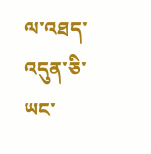ལ་འཐད་འདུན་ཅི་ཡང་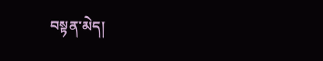བསྟན་མེད།